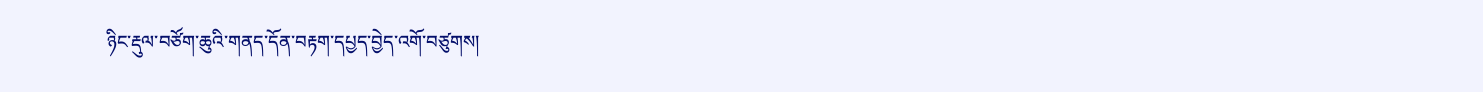ཉིང་རྡུལ་བཙོག་ཆུའི་གནད་དོན་བརྟག་དཔྱད་བྱེད་འགོ་བཙུགས།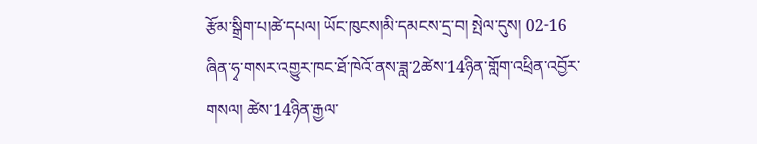རྩོམ་སྒྲིག་པ།ཚེ་དཔལ། ཡོང་ཁུངས།མི་དམངས་དྲ་བ། སྤེལ་དུས། 02-16
ཞིན་ཧྭ་གསར་འགྱུར་ཁང་ཐོ་ཁེའོ་ནས་ཟླ་2ཚེས་14ཉིན་གློག་འཕྲིན་འབྱོར་གསལ། ཚེས་14ཉིན་རྒྱལ་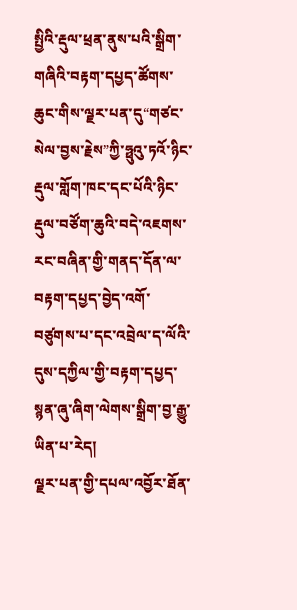སྤྱིའི་རྡུལ་ཕྲན་ནུས་པའི་སྒྲིག་གཞིའི་བརྟག་དཔྱད་ཚོགས་ཆུང་གིས་ལྗར་པན་དུ“གཙང་སེལ་བྱས་རྗེས”ཀྱི་ཧྥུའུ་ཏའོ་ཉིང་རྡུལ་གློག་ཁང་དང་པོའི་ཉིང་རྡུལ་བཙོག་ཆུའི་བདེ་འཇགས་རང་བཞིན་གྱི་གནད་དོན་ལ་བརྟག་དཔྱད་བྱེད་འགོ་བཙུགས་པ་དང་འབྲེལ་ད་ལོའི་དུས་དཀྱིལ་གྱི་བརྟག་དཔྱད་སྙན་ཞུ་ཞིག་ལེགས་སྒྲིག་བྱ་རྒྱུ་ཡིན་པ་རེད།
ལྗར་པན་གྱི་དཔལ་འབྱོར་ཐོན་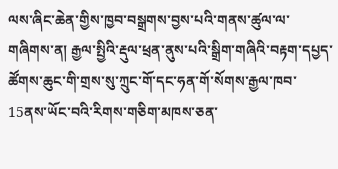ལས་ཞིང་ཆེན་གྱིས་ཁྱབ་བསྒྲགས་བྱས་པའི་གནས་ཚུལ་ལ་གཞིགས་ན། རྒྱལ་སྤྱིའི་རྡུལ་ཕྲན་ནུས་པའི་སྒྲིག་གཞིའི་བརྟག་དཔྱད་ཚོགས་ཆུང་གི་གྲས་སུ་ཀྲུང་གོ་དང་ཧན་གོ་སོགས་རྒྱལ་ཁབ་15ནས་ཡོང་བའི་རིགས་གཅིག་མཁས་ཅན་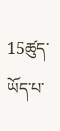15ཚུད་ཡོད་པ་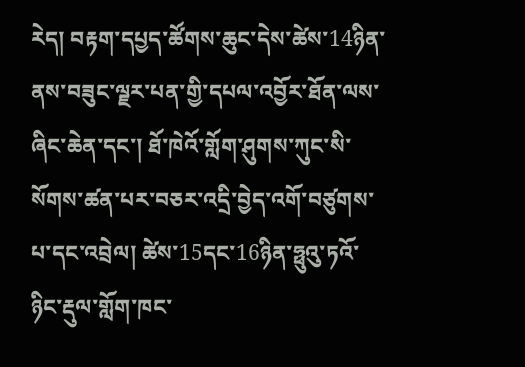རེད། བརྟག་དཔྱད་ཚོགས་ཆུང་དེས་ཚེས་14ཉིན་ནས་བཟུང་ལྗར་པན་གྱི་དཔལ་འབྱོར་ཐོན་ལས་ཞིང་ཆེན་དང་། ཐོ་ཁེའོ་གློག་ཤུགས་ཀུང་སི་སོགས་ཚན་པར་བཅར་འདྲི་བྱེད་འགོ་བཙུགས་པ་དང་འབྲེལ། ཚེས་15དང་16ཉིན་ཧྥུའུ་ཏའོ་ཉིང་རྡུལ་གློག་ཁང་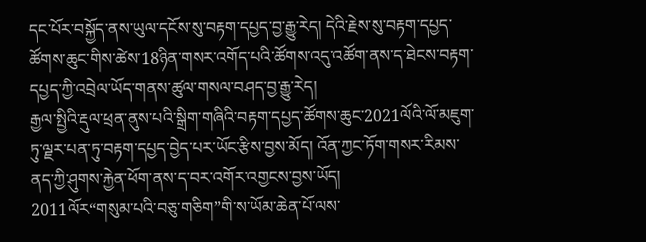དང་པོར་བསྐྱོད་ནས་ཡུལ་དངོས་སུ་བརྟག་དཔྱད་བྱ་རྒྱུ་རེད། དེའི་རྗེས་སུ་བརྟག་དཔྱད་ཚོགས་ཆུང་གིས་ཚེས་18ཉིན་གསར་འགོད་པའི་ཚོགས་འདུ་འཚོག་ནས་ད་ཐེངས་བརྟག་དཔྱད་ཀྱི་འབྲེལ་ཡོད་གནས་ཚུལ་གསལ་བཤད་བྱ་རྒྱུ་རེད།
རྒྱལ་སྤྱིའི་རྡུལ་ཕྲན་ནུས་པའི་སྒྲིག་གཞིའི་བརྟག་དཔྱད་ཚོགས་ཆུང་2021ལོའི་ལོ་མཇུག་ཏུ་ལྗར་པན་ཏུ་བརྟག་དཔྱད་བྱེད་པར་ཡོང་རྩིས་བྱས་མོད། འོན་ཀྱང་ཏོག་གསར་རིམས་ནད་ཀྱི་ཤུགས་རྐྱེན་ཕོག་ནས་ད་བར་འགོར་འགྱངས་བྱས་ཡོད།
2011ལོར“གསུམ་པའི་བཅུ་གཅིག”གི་ས་ཡོམ་ཆེན་པོ་ལས་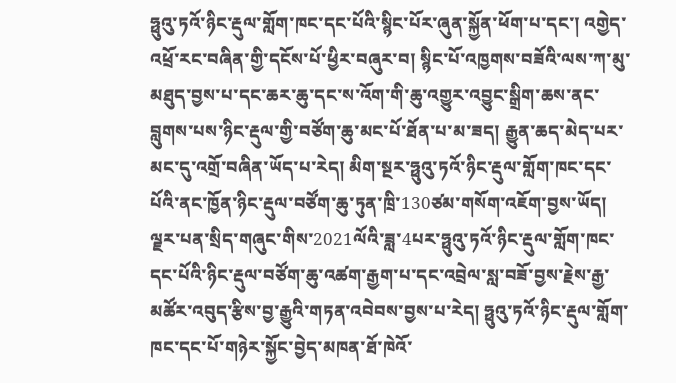ཧྥུའུ་ཏའོ་ཉིང་རྡུལ་གློག་ཁང་དང་པོའི་སྙིང་པོར་ཞུན་སྐྱོན་ཕོག་པ་དང་། འགྱེད་འཕྲོ་རང་བཞིན་གྱི་དངོས་པོ་ཕྱིར་བཞུར་བ། སྙིང་པོ་འཁྱགས་བཟོའི་ལས་ཀ་མུ་མཐུད་བྱས་པ་དང་ཆར་ཆུ་དང་ས་འོག་གི་ཆུ་འགྱུར་འབྱུང་སྒྲིག་ཆས་ནང་བླུགས་པས་ཉིང་རྡུལ་གྱི་བཙོག་ཆུ་མང་པོ་ཐོན་པ་མ་ཟད། རྒྱུན་ཆད་མེད་པར་མང་དུ་འགྲོ་བཞིན་ཡོད་པ་རེད། མིག་སྔར་ཧྥུའུ་ཏའོ་ཉིང་རྡུལ་གློག་ཁང་དང་པོའི་ནང་ཁྱོན་ཉིང་རྡུལ་བཙོག་ཆུ་ཏུན་ཁྲི་130ཙམ་གསོག་འཇོག་བྱས་ཡོད།
ལྗར་པན་སྲིད་གཞུང་གིས་2021ལོའི་ཟླ་4པར་ཧྥུའུ་ཏའོ་ཉིང་རྡུལ་གློག་ཁང་དང་པོའི་ཉིང་རྡུལ་བཙོག་ཆུ་འཚག་རྒྱག་པ་དང་འབྲེལ་སླ་བཟོ་བྱས་རྗེས་རྒྱ་མཚོར་འབུད་རྩིས་བྱ་རྒྱུའི་གཏན་འབེབས་བྱས་པ་རེད། ཧྥུའུ་ཏའོ་ཉིང་རྡུལ་གློག་ཁང་དང་པོ་གཉེར་སྐྱོང་བྱེད་མཁན་ཐོ་ཁེའོ་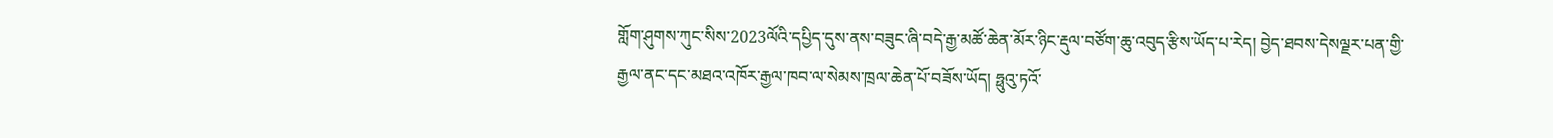གློག་ཤུགས་ཀུང་སིས་2023ལོའི་དཔྱིད་དུས་ནས་བཟུང་ཞི་བདེ་རྒྱ་མཚོ་ཆེན་མོར་ཉིང་རྡུལ་བཙོག་ཆུ་འབུད་རྩིས་ཡོད་པ་རེད། བྱེད་ཐབས་དེསལྗར་པན་གྱི་རྒྱལ་ནང་དང་མཐའ་འཁོར་རྒྱལ་ཁབ་ལ་སེམས་ཁྲལ་ཆེན་པོ་བཟོས་ཡོད། ཧྥུའུ་ཏའོ་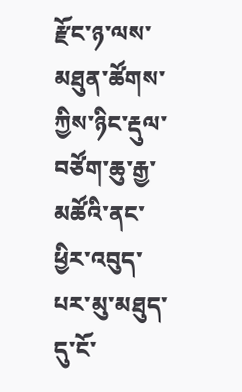རྫོང་ཉ་ལས་མཐུན་ཚོགས་ཀྱིས་ཉིང་རྡུལ་བཙོག་ཆུ་རྒྱ་མཚོའི་ནང་ཕྱིར་འབུད་པར་མུ་མཐུད་དུ་ངོ་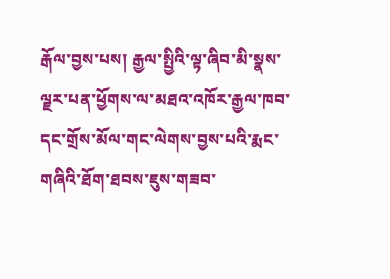རྒོལ་བྱས་པས། རྒྱལ་སྤྱིའི་ལྟ་ཞིབ་མི་སྣས་ལྗར་པན་ཕྱོགས་ལ་མཐའ་འཁོར་རྒྱལ་ཁབ་དང་གྲོས་མོལ་གང་ལེགས་བྱས་པའི་རྨང་གཞིའི་ཐོག་ཐབས་ཇུས་གཟབ་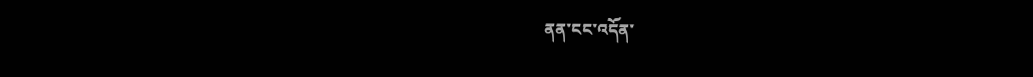ནན་ངང་འདོན་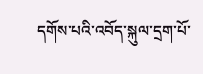དགོས་པའི་འབོད་སྐུལ་དྲག་པོ་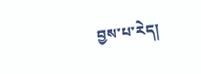བྱས་པ་རེད།